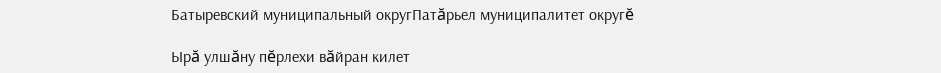Батыревский муниципальный округПатăрьел муниципалитет округĕ

Ырă улшăну пĕрлехи вăйран килет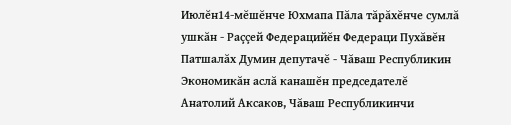Июлĕн14-мĕшĕнче Юхмапа Пăла тăрăхĕнче сумлă ушкăн - Раççей Федерацийĕн Федераци Пухăвĕн Патшалăх Думин депутачĕ - Чăваш Республикин Экономикăн аслă канашĕн председателĕ Анатолий Аксаков, Чăваш Республикинчи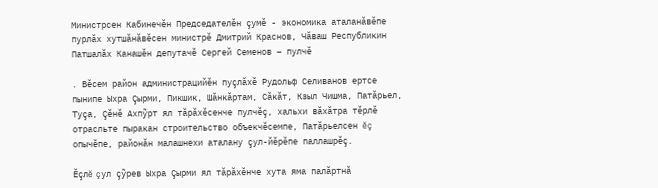Министрсен Кабинечĕн Председателĕн çумĕ - экономика аталанăвĕпе пурлăх хутшăнăвĕсен министрĕ Дмитрий Краснов, Чăваш Республикин Патшалăх Канашĕн депутачĕ Сергей Семенов – пулчĕ

. Вĕсем район администрацийĕн пуçлăхĕ Рудольф Селиванов ертсе пынипе Ыхра Çырми, Пикшик, Шăнкăртам, Сăкăт, Кзыл Чишма, Патăрьел, Туçа, Çĕнĕ Ахпỹрт ял тăрăхĕсенче пулчĕç, хальхи вăхăтра тĕрлĕ отрасльте пыракан строительство объекчĕсемпе, Патăрьелсен ĕç опычĕпе, районăн малашнехи аталану çул-йĕрĕпе паллашрĕç.

Ĕçлĕ çул çỹрев Ыхра Çырми ял тăрăхĕнче хута яма палăртнă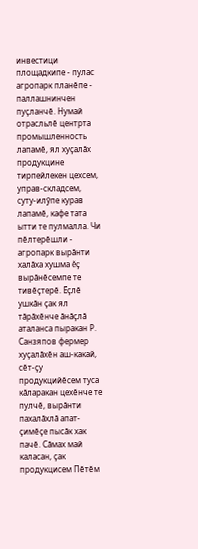инвестици площадкипе - пулас агропарк планĕпе - паллашнинчен пуçланчĕ. Нумай отрасльлĕ центрта промышленность лапамĕ, ял хуçалăх продукцине тирпейлекен цехсем, управ-складсем, суту-илỹпе курав лапамĕ, кафе тата ытти те пулмалла. Чи пĕлтерĕшли - агропарк вырăнти халăха хушма ĕç вырăнĕсемпе те тивĕçтерĕ. Ĕçлĕ ушкăн çак ял тăрăхĕнче ăнăçлă аталанса пыракан Р. Санзяпов фермер хуçалăхĕн аш-какай, сĕт-çу продукцийĕсем туса кăларакан цехĕнче те пулчĕ, вырăнти пахалăхлă апат-çимĕçе пысăк хак пачĕ. Сăмах май каласан, çак продукцисем Пĕтĕм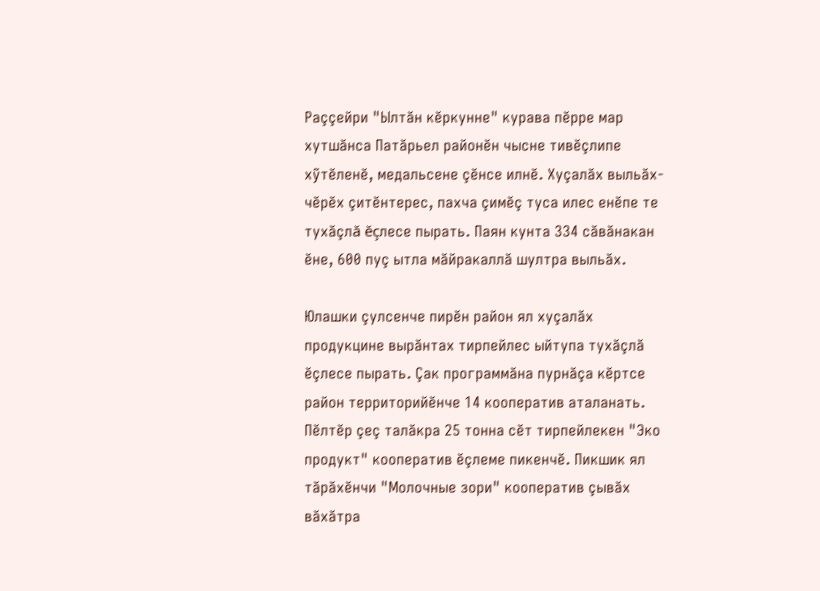Раççейри "Ылтăн кĕркунне" курава пĕрре мар хутшăнса Патăрьел районĕн чысне тивĕçлипе хỹтĕленĕ, медальсене çĕнсе илнĕ. Хуçалăх выльăх-чĕрĕх çитĕнтерес, пахча çимĕç туса илес енĕпе те тухăçлă ĕçлесе пырать. Паян кунта 334 сăвăнакан ĕне, 600 пуç ытла мăйракаллă шултра выльăх.

Юлашки çулсенче пирĕн район ял хуçалăх продукцине вырăнтах тирпейлес ыйтупа тухăçлă ĕçлесе пырать. Çак программăна пурнăçа кĕртсе район территорийĕнче 14 кооператив аталанать. Пĕлтĕр çеç талăкра 25 тонна сĕт тирпейлекен "Эко продукт" кооператив ĕçлеме пикенчĕ. Пикшик ял тăрăхĕнчи "Молочные зори" кооператив çывăх вăхăтра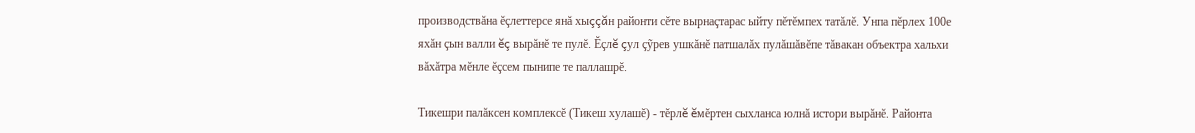производствăна ĕçлеттерсе янă хыççăн районти сĕте вырнаçтарас ыйту пĕтĕмпех татăлĕ. Унпа пĕрлех 100е яхăн çын валли ĕç вырăнĕ те пулĕ. Ĕçлĕ çул çỹрев ушкăнĕ патшалăх пулăшăвĕпе тăвакан объектра хальхи вăхăтра мĕнле ĕçсем пынипе те паллашрĕ.

Тикешри палăксен комплексĕ (Тикеш хулашĕ) - тĕрлĕ ĕмĕртен сыхланса юлнă истори вырăнĕ. Районта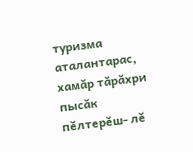туризма аталантарас, хамăр тăрăхри пысăк пĕлтерĕш- лĕ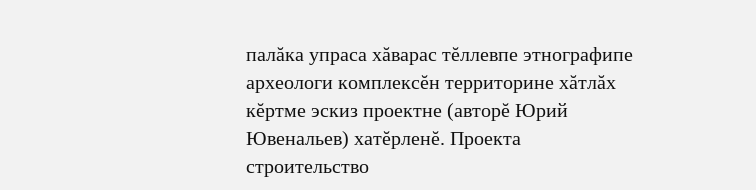палăка упраса хăварас тĕллевпе этнографипе археологи комплексĕн территорине хăтлăх кĕртме эскиз проектне (авторĕ Юрий Ювенальев) хатĕрленĕ. Проекта строительство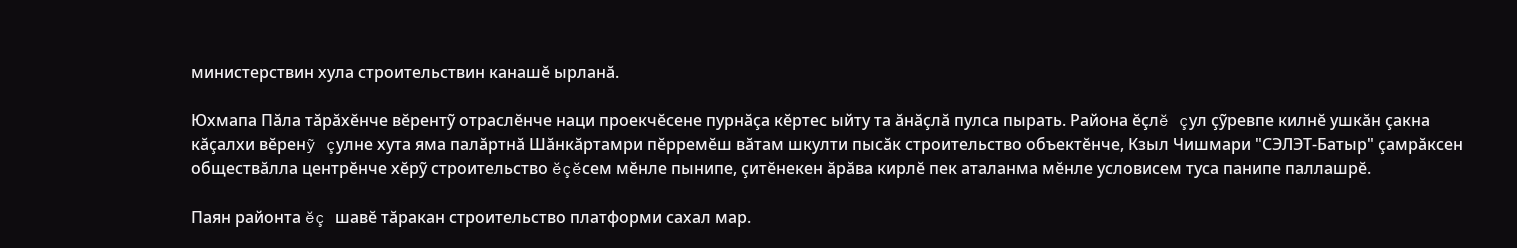министерствин хула строительствин канашĕ ырланă.

Юхмапа Пăла тăрăхĕнче вĕрентỹ отраслĕнче наци проекчĕсене пурнăçа кĕртес ыйту та ăнăçлă пулса пырать. Района ĕçлĕ çул çỹревпе килнĕ ушкăн çакна кăçалхи вĕренỹ çулне хута яма палăртнă Шăнкăртамри пĕрремĕш вăтам шкулти пысăк строительство объектĕнче, Кзыл Чишмари "СЭЛЭТ-Батыр" çамрăксен обществăлла центрĕнче хĕрỹ строительство ĕçĕсем мĕнле пынипе, çитĕнекен ăрăва кирлĕ пек аталанма мĕнле условисем туса панипе паллашрĕ.

Паян районта ĕç шавĕ тăракан строительство платформи сахал мар.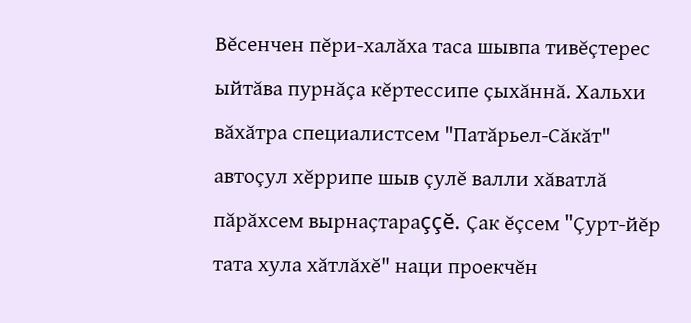Вĕсенчен пĕри-халăха таса шывпа тивĕçтерес ыйтăва пурнăçа кĕртессипе çыхăннă. Хальхи вăхăтра специалистсем "Патăрьел-Сăкăт" автоçул хĕррипе шыв çулĕ валли хăватлă пăрăхсем вырнаçтараççĕ. Çак ĕçсем "Çурт-йĕр тата хула хăтлăхĕ" наци проекчĕн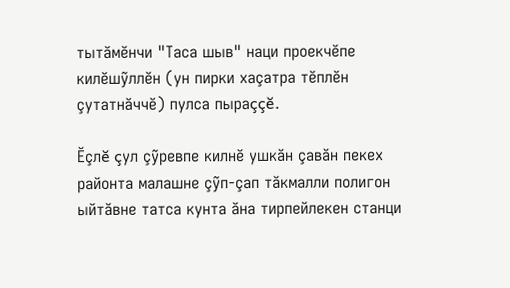тытăмĕнчи "Таса шыв" наци проекчĕпе килĕшỹллĕн (ун пирки хаçатра тĕплĕн çутатнăччĕ) пулса пыраççĕ.

Ĕçлĕ çул çỹревпе килнĕ ушкăн çавăн пекех районта малашне çỹп-çап тăкмалли полигон ыйтăвне татса кунта ăна тирпейлекен станци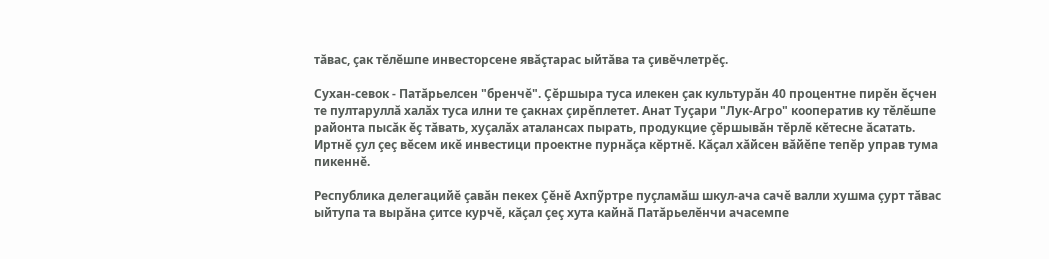тăвас, çак тĕлĕшпе инвесторсене явăçтарас ыйтăва та çивĕчлетрĕç.

Сухан-севок - Патăрьелсен "бренчĕ". Çĕршыра туса илекен çак культурăн 40 процентне пирĕн ĕçчен те пултаруллă халăх туса илни те çакнах çирĕплетет. Анат Туçари "Лук-Агро" кооператив ку тĕлĕшпе районта пысăк ĕç тăвать, хуçалăх аталансах пырать, продукцие çĕршывăн тĕрлĕ кĕтесне ăсатать. Иртнĕ çул çеç вĕсем икĕ инвестици проектне пурнăçа кĕртнĕ. Кăçал хăйсен вăйĕпе тепĕр управ тума пикеннĕ.

Республика делегацийĕ çавăн пекех Çĕнĕ Ахпỹртре пуçламăш шкул-ача сачĕ валли хушма çурт тăвас ыйтупа та вырăна çитсе курчĕ, кăçал çеç хута кайнă Патăрьелĕнчи ачасемпе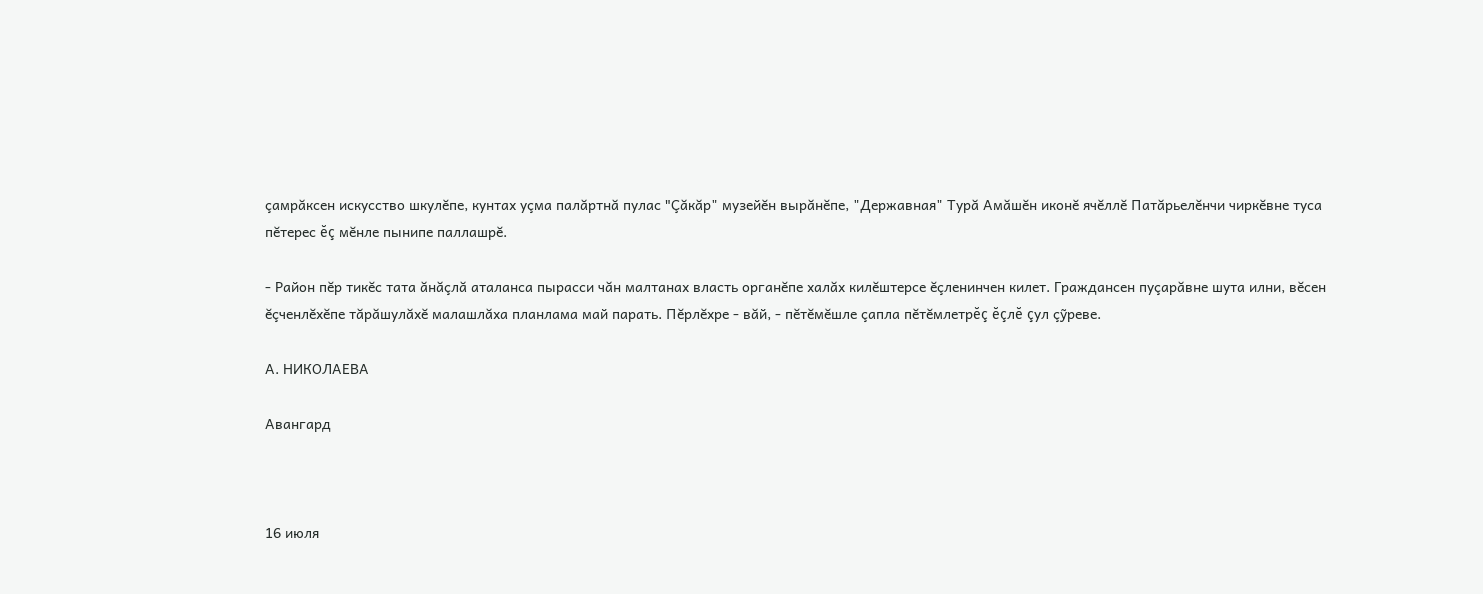çамрăксен искусство шкулĕпе, кунтах уçма палăртнă пулас "Çăкăр" музейĕн вырăнĕпе, "Державная" Турă Амăшĕн иконĕ ячĕллĕ Патăрьелĕнчи чиркĕвне туса пĕтерес ĕç мĕнле пынипе паллашрĕ.

- Район пĕр тикĕс тата ăнăçлă аталанса пырасси чăн малтанах власть органĕпе халăх килĕштерсе ĕçленинчен килет. Граждансен пуçарăвне шута илни, вĕсен ĕçченлĕхĕпе тăрăшулăхĕ малашлăха планлама май парать. Пĕрлĕхре - вăй, - пĕтĕмĕшле çапла пĕтĕмлетрĕç ĕçлĕ çул çỹреве.

А. НИКОЛАЕВА

Авангард



16 июля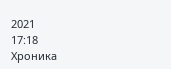2021
17:18
Хроника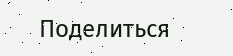Поделиться